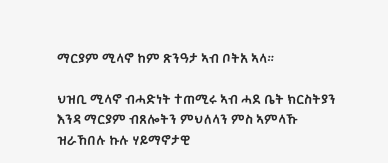ማርያም ሚላኖ ከም ጽንዓታ ኣብ ቦትአ ኣላ።

ህዝቢ ሚላኖ ብሓድነት ተጠሚሩ ኣብ ሓደ ቤት ክርስትያን እንዳ ማርያም ብጸሎትን ምህለላን ምስ ኣምላኹ ዝራኸበሉ ኩሉ ሃይማኖታዊ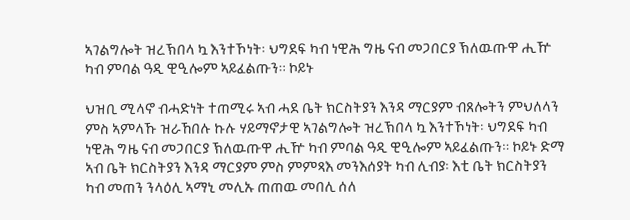ኣገልግሎት ዝረኽበላ ኳ እንተኾነት፡ ህግደፍ ካብ ነዊሕ ግዜ ናብ መጋበርያ ኽለዉጡዋ ሒዅ ካብ ምባል ዓዲ ዊዒሎም ኣይፈልጡን። ኮይኑ

ህዝቢ ሚላኖ ብሓድነት ተጠሚሩ ኣብ ሓደ ቤት ክርስትያን እንዳ ማርያም ብጸሎትን ምህለላን ምስ ኣምላኹ ዝራኸበሉ ኩሉ ሃይማኖታዊ ኣገልግሎት ዝረኽበላ ኳ እንተኾነት፡ ህግደፍ ካብ ነዊሕ ግዜ ናብ መጋበርያ ኽለዉጡዋ ሒዅ ካብ ምባል ዓዲ ዊዒሎም ኣይፈልጡን። ኮይኑ ድማ ኣብ ቤት ክርስትያን እንዳ ማርያም ምስ ምምጻእ መንእሰያት ካብ ሊብያ፡ እቲ ቤት ክርስትያን ካብ መጠን ንላዕሊ ኣማኒ መሊኡ ጠጠዉ መበሊ ሰለ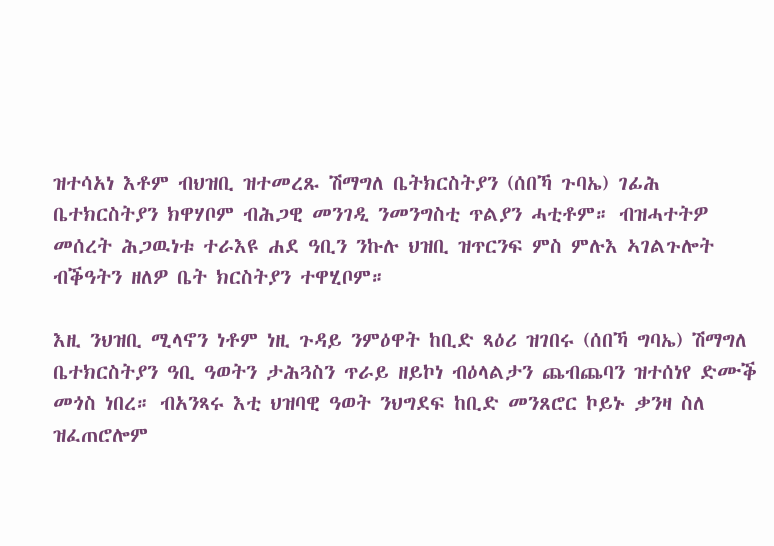ዝተሳአነ እቶም ብህዝቢ ዝተመረጹ ሽማግለ ቤትክርስትያን (ሰበኻ ጉባኤ) ገፊሕ ቤተክርስትያን ክዋሃቦም ብሕጋዊ መንገዲ ንመንግስቲ ጥልያን ሓቲቶም። ብዝሓተትዎ መሰረት ሕጋዉነቱ ተራእዩ ሐደ ዓቢን ንኩሉ ህዝቢ ዝጥርንፍ ምስ ምሉእ ኣገልጉሎት ብቕዓትን ዘለዎ ቤት ክርስትያን ተዋሂቦም።

እዚ ንህዝቢ ሚላኖን ነቶም ነዚ ጉዳይ ንምዕዋት ከቢድ ጻዕሪ ዝገበሩ (ሰበኻ ግባኤ) ሽማግለ ቤተክርስትያን ዓቢ ዓወትን ታሕጓስን ጥራይ ዘይኮነ ብዕላልታን ጨብጨባን ዝተሰነየ ድሙቕ መጎስ ነበረ። ብአንጻሩ እቲ ህዝባዊ ዓወት ንህግደፍ ከቢድ መንጸሮር ኮይኑ ቃንዛ ስለ ዝፈጠሮሎም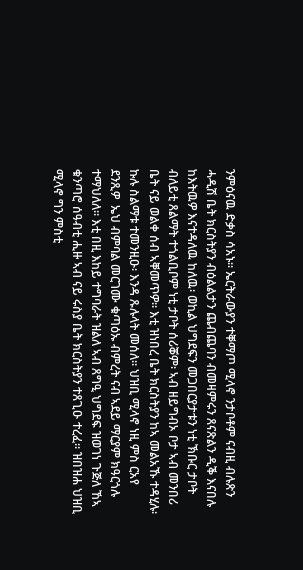ንምዕናዉ ድቃስ ሳአኑ፡፡ ኤርትራውያን ተቐማጦ ሚላኖ ንታቦቶም ናብዚ ብሉጽን ሓዲሽ ቤት ክርስትያን ብዕልልታን ጨብጨባን ብመዛምሩን ጸናጽልን ዲቕ እናበሉ ከእትዉዎ እናተዳለዉ ከለዉ፡ ወኪል ህግደፍን መጋበርያታቱን ነቲ ኽቡር ታቦት ብለይቲ ጸልማት ተጎልቢቦም ነቲ ታቦት ሰሪቖም፡ ኣብ ዘይግብኦ ቦታ ኣብ መንበሪ ቤት ናይ ወልቀ ሰብ ኣቐመጥዎ። እቲ ዝነበረ ቤት ክርስትያን ከኣ መልአኹ ተዳሂሉ፡ ኩሉ ስልማቱ ተመንዚዑ፡ እንዳ ጹሉላት መሰለ። ህዝቢ ሚላኖ ነዚ ምስ ርአየ ደንጺዎ  ኤህ ብምባል መርገሙ ቁጣዕኡ ብምረት ናብ ኣደይ ማርያም ክዓርጎሉ ተማህለለ። እቲ በዚ እከይ ተግባራት ዝልለ ኣብ ጸግዒ ህግደፍ ዝወገነ ጉጅለ ኸኣ ቁንጣሮ ሰዓብቲ ሒዙ ኣብ ናይ ሩስያ ቤት ክርስትያን ተጸጊዑ ተረፈ። ዝበዝሐ ህዝቢ ሚላኖ ግን ምስቲ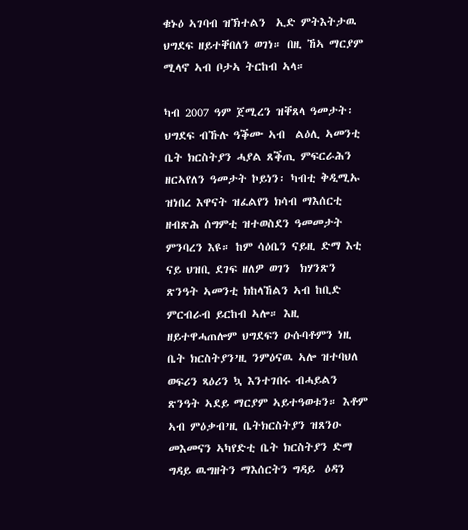ቁኑዕ ኣገባብ ዝኽተልን  ኢድ ምትእትታዉ  ህግደፍ ዘይተቐበለን ወገነ። በዚ ኸኣ ማርያም ሚላኖ ኣብ ቦታኣ ትርከብ ኣላ።

ካብ 2007 ዓም ጀሚረን ዝቐጸላ ዓመታት፡ ህግደፍ ብኹሉ ዓቕሙ ኣብ  ልዕሊ ኣመንቲ ቤት ክርስትያን ሓያል ጸቕጢ ምፍርራሕን ዘርኣየለን ዓመታት ኮይነን፡ ካብቲ ቅዲሚኡ ዝነበረ እዋናት ዝፈልየን ክሳብ ማእሰርቲ ዘብጽሕ ሰግምቲ ዝተወስደን ዓመመታት ምንባረን እዩ። ከም ሳዕቤን ናይዚ ድማ እቲ ናይ ህዝቢ ደገፍ ዘለዎ ወገን  ክሃንጽን  ጽንዓት ኣመንቲ ክከላኸልን ኣብ ከቢድ ምርብራብ ይርከብ ኣሎ። እዚ ዘይተዋሓጠሎም ህግደፍን ዑሱባቶምን ነዚ ቤት ክርስትያን’ዚ ንምዕናዉ ኣሎ ዝተባህለ ወፍሪን ጻዕሪን ኳ እንተገበሩ ብሓይልን ጽንዓት ኣደይ ማርያም ኣይተዓወቱን። እቶም ኣብ ምዕቃብ’ዚ ቤትክርስትያን ዝጸንዑ መእመናን ኣካየድቲ ቤት ክርስትያን ድማ ግዳይ ዉግዘትን ማእሰርትን ግዳይ  ዕዳን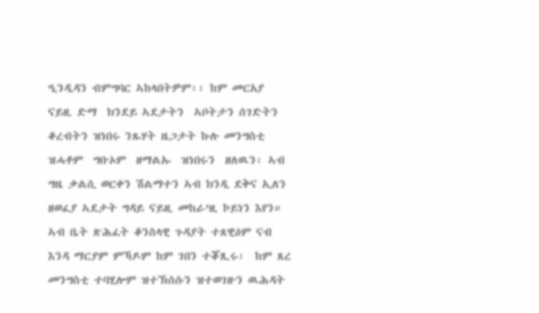ዒንዲዳን ብምግባር ኣከላበትዎም፡፡ ከም መርአያ ናይዚ ድማ  ክንደይ ኣደታትን  ኣቦትታን ሰገድትን ቆረብትን ዝነበሩ ንጹሃት ዜጋታት ኩሉ መንግስቲ ዝሓቶም  ግቡኦም  ዘማልኡ  ዝነበሩን  ዘለዉን፡ ኣብ ግዜ ቃልሲ ወርቀን ሽልማተን ኣብ ክንዲ ደቅና ኢለን ዘወፈያ ኣደታት ግዳይ ናይዚ መከራ’ዚ ኮይነን እየን። ኣብ ቤት ጽሕፈት ቆንስላዊ ጉዳያት ተጸዊዕም ናብ እንዳ ማርያም ምኻዶም ከም ገበን ተቖጺሩ፡  ከም ጸረ መንግስቲ ተባሂሎም ዝተኽሰሱን ዝተወገዙን ዉሕዳት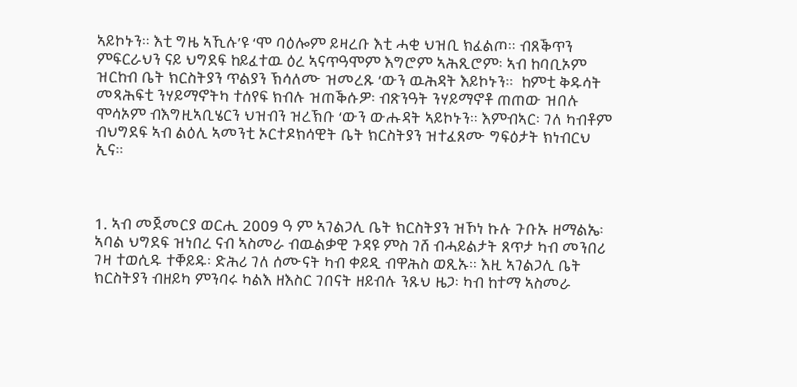ኣይኮኑን። እቲ ግዜ ኣኺሉ’ዩ ‘ሞ ባዕሎም ይዛረቡ እቲ ሓቂ ህዝቢ ክፈልጦ። ብጸቕጥን ምፍርራህን ናይ ህግደፍ ከይፈተዉ ዕረ ኣናጥዓሞም እግሮም ኣሕጺሮም፡ ኣብ ከባቢኦም ዝርከብ ቤት ክርስትያን ጥልያን ኽሳለሙ ዝመረጹ ‘ውን ዉሕዳት እይኮኑን።  ከምቲ ቅዱሳት መጻሕፍቲ ንሃይማኖትካ ተሰየፍ ክብሉ ዝጠቕሱዎ፡ ብጽንዓት ንሃይማኖቶ ጠጠው ዝበሉ ሞሳኦም ብእግዚኣቢሄርን ህዝብን ዝረኽቡ ‘ውን ውሑዳት ኣይኮኑን። እምብኣር፡ ገለ ካብቶም ብህግደፍ ኣብ ልዕሊ ኣመንቲ ኦርተዶክሳዊት ቤት ክርስትያን ዝተፈጸሙ ግፍዕታት ክነብርህ ኢና።



1. ኣብ መጀመርያ ወርሒ 2009 ዓ ም ኣገልጋሊ ቤት ክርስትያን ዝኾነ ኩሉ ጉቡኡ ዘማልኤ፡ ኣባል ህግደፍ ዝነበረ ናብ ኣስመራ ብዉልቃዊ ጉዳዩ ምስ ገሸ ብሓይልታት ጸጥታ ካብ መንበሪ ገዛ ተወሲዱ ተቐይዱ፡ ድሕሪ ገለ ሰሙናት ካብ ቀይዲ ብዋሕስ ወጺኡ። እዚ ኣገልጋሊ ቤት ክርስትያን ብዘይካ ምንባሩ ካልእ ዘእስር ገበናት ዘይብሉ ንጹህ ዜጋ፡ ካብ ከተማ ኣስመራ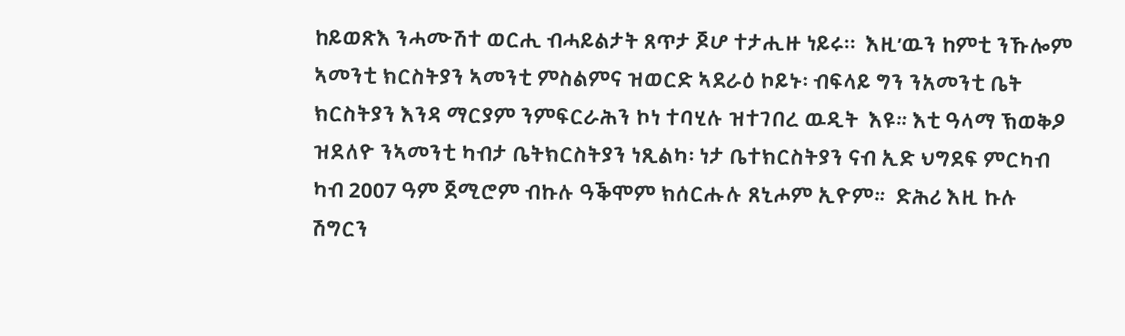ከይወጽእ ንሓሙሽተ ወርሒ ብሓይልታት ጸጥታ ጆሆ ተታሒዙ ነይሩ፡፡  እዚ’ዉን ከምቲ ንኹሎም ኣመንቲ ክርስትያን ኣመንቲ ምስልምና ዝወርድ ኣደራዕ ኮይኑ፡ ብፍላይ ግን ንአመንቲ ቤት ክርስትያን እንዳ ማርያም ንምፍርራሕን ኮነ ተባሂሉ ዝተገበረ ዉዲት  እዩ። እቲ ዓላማ ኽወቅዖ ዝደለዮ ንኣመንቲ ካብታ ቤትክርስትያን ነጺልካ፡ ነታ ቤተክርስትያን ናብ ኢድ ህግደፍ ምርካብ ካብ 2007 ዓም ጀሚሮም ብኩሉ ዓቕሞም ክሰርሑሉ ጸኒሖም ኢዮም።  ድሕሪ እዚ ኩሉ ሽግርን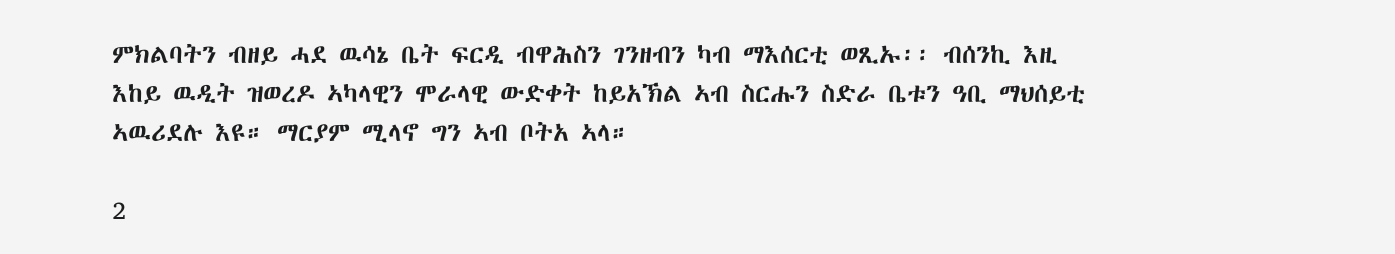ምክልባትን ብዘይ ሓደ ዉሳኔ ቤት ፍርዲ ብዋሕስን ገንዘብን ካብ ማእሰርቲ ወጺኡ፡፡ ብሰንኪ እዚ እከይ ዉዲት ዝወረዶ ኣካላዊን ሞራላዊ ውድቀት ከይአኽል ኣብ ስርሑን ስድራ ቤቱን ዓቢ ማህሰይቲ ኣዉሪደሉ እዩ። ማርያም ሚላኖ ግን ኣብ ቦትአ ኣላ።

2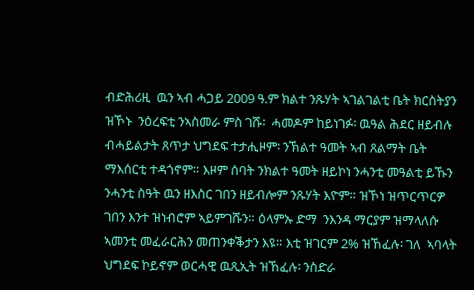ብድሕሪዚ  ዉን ኣብ ሓጋይ 2009 ዓ.ም ክልተ ንጹሃት ኣገልገልቲ ቤት ክርስትያን ዝኾኑ  ንዕረፍቲ ንኣስመራ ምስ ገሹ፡  ሓመዶም ከይነገፉ፡ ዉዓል ሕደር ዘይብሉ ብሓይልታት ጸጥታ ህግደፍ ተታሒዞም፡ ንኽልተ ዓመት ኣብ ጸልማት ቤት ማእሰርቲ ተዳጎኖም። እዞም ሰባት ንክልተ ዓመት ዘይኮነ ንሓንቲ መዓልቲ ይኹን ንሓንቲ ስዓት ዉን ዘእስር ገበን ዘይብሎም ንጹሃት እዮም። ዝኾነ ዝጥርጥርዎ  ገበን እንተ ዝነብሮም ኣይምገሹን። ዕላምኡ ድማ  ንእንዳ ማርያም ዝማላለሱ ኣመንቲ መፈራርሕን መጠንቀቕታን እዩ። እቲ ዝገርም 2% ዝኸፈሉ፡ ገለ  ኣባላት ህግደፍ ኮይኖም ወርሓዊ ዉጺኢት ዝኸፈሉ፡ ንስድራ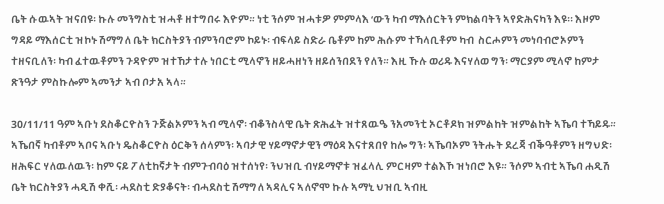ቤት ሱዉኣት ዝናበዩ፡ ኩሉ መንግስቲ ዝሓቶ ዘተግበሩ እዮም። ነቲ ንሶም ዝሓቱዎ ምምላእ ‘ውን ካብ ማእሰርትን ምክልባትን ኣየድሕናካን እዩ፡፡ እዞም ግዳይ ማእሰርቲ ዝኮኑ ሽማግለ ቤት ክርስትያን ብምንባሮም ኮይኑ፡ ብፍላይ ስድራ ቤቶም ከም ሕሱም ተኻላቢቶም ካብ  ስርሖምን መነባብሮኦምን ተዘናቢለን፡ ካብ ፈተዉቶምን ጉዳዮም ዝተኸታተሉ ነበርቲ ሚላኖን ዘይሓዘነን ዘይሰንበደን የለን። እዚ ኹሉ ወሪዱ እናሃለወ ግን፡ ማርያም ሚላኖ ከምታ ጽንዓታ ምስኩሎም ኣመንታ ኣብ ቦታአ ኣላ።

30/11/11 ዓም ኣቡነ ደስቆርዮስን ጉጅልኦምን ኣብ ሚላኖ፡ ብቆንስላዊ ቤት ጽሕፈት ዝተጸዉዔ ንአመንቲ ኦርቶዶክ ዝምልከት ዝምልከት ኣኼባ ተኻይዱ። ኣኼበኛ ካብቶም ኣቦና ኣቡነ ዴስቆርዮስ ዕርቅን ሰላምን፡ ኣባታዊ ሃይማኖታዊን ማዕዳ እናተጸበየ ከሎ ግን፡ ኣኼባኦም ንትሑት ደረጃ ብቕዓቶምን ዘግህድ፡ ዘሕፍር ሃለዉለዉን፡ ከም ናይ ፖለቲከኛታት ብምጉብባዕ ዝተሰነየ፡ ንህዝቢ ብሃይማኖቱ ዝፈላሊ ምርዛም ተልእኾ ዝነበሮ እዩ። ንሶም ኣብቲ ኣኼባ ሐዲሽ ቤት ክርስትያን ሓዲሽ ቀሺ፡ ሓደስቲ ድያቆናት፡ ብሓደስቲ ሽማግለ ኣዳሊና ኣለኖሞ ኩሉ ኣማኒ ህዝቢ ኣብዚ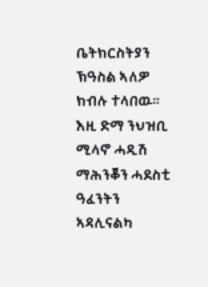ቤትክርስትያን ኽዓስል ኣለዎ ክብሉ ተላበዉ።  እዚ ድማ ንህዝቢ ሚላኖ ሓዲሽ ማሕንቖን ሓደስቲ ዓፈንትን ኣዳሊናልካ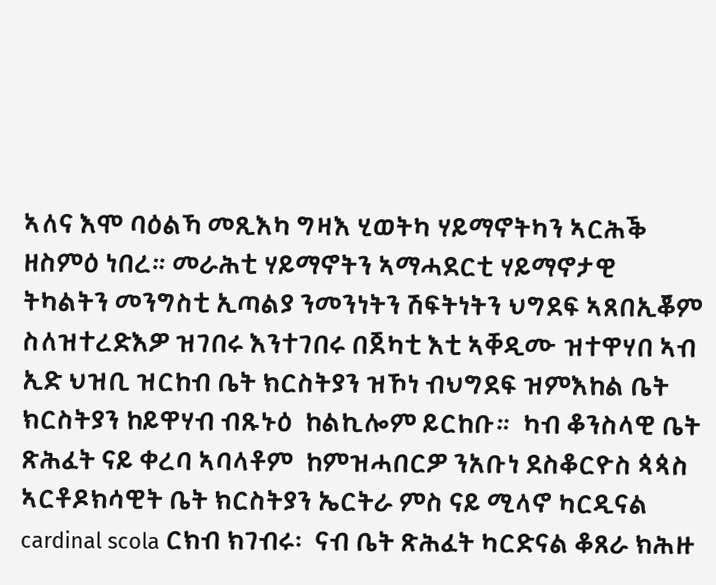ኣለና እሞ ባዕልኻ መጺእካ ግዛእ ሂወትካ ሃይማኖትካን ኣርሕቕ ዘስምዕ ነበረ። መራሕቲ ሃይማኖትን ኣማሓደርቲ ሃይማኖታዊ ትካልትን መንግስቲ ኢጣልያ ንመንነትን ሽፍትነትን ህግደፍ ኣጸበኢቖም ስለዝተረድእዎ ዝገበሩ እንተገበሩ በጀካቲ እቲ ኣቐዲሙ ዝተዋሃበ ኣብ ኢድ ህዝቢ ዝርከብ ቤት ክርስትያን ዝኾነ ብህግደፍ ዝምእከል ቤት ክርስትያን ከይዋሃብ ብጹኑዕ  ከልኪሎም ይርከቡ።  ካብ ቆንስላዊ ቤት ጽሕፈት ናይ ቀረባ ኣባላቶም  ከምዝሓበርዎ ንአቡነ ደስቆርዮስ ጳጳስ ኣርቶዶክሳዊት ቤት ክርስትያን ኤርትራ ምስ ናይ ሚላኖ ካርዲናል cardinal scola ርክብ ክገብሩ፡  ናብ ቤት ጽሕፈት ካርድናል ቆጸራ ክሕዙ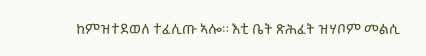ከምዝተደወለ ተፈሊጡ ኣሎ። እቲ ቤት ጽሕፈት ዝሃቦም መልሲ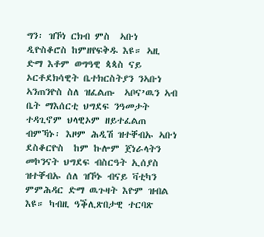ግን፡ ዝኾነ ርክብ ምስ  ኣቡነ ዲዮስቆሮስ ከምዘየፍቅዱ እዩ። ኣዚ ድማ እቶም ወግዓዊ ጳጳስ ናይ ኦርቶደክሳዊት ቤተክርስትያን ንኣቡነ ኣንጠንዮስ ስለ ዝፈልጡ  ኣቦና’ዉን ኣብ ቤት ማእሰርቲ ህግደፍ ንዓመታት ተዳጊኖም ህላዊኦም ዘይተፈልጠ ብምኻኑ፡ እዞም ሕዲሽ ዝተቐብኡ ኣቡነ ደስቆርዮስ  ከም ኩሎም ጀነራላትን መኮንናት ህግደፍ ብስርዓት ኢሰያስ ዝተቐብኡ ሰለ ዝኾኑ ብናይ ቫቲካን ምምሕዳር ድማ ዉጉዛት እዮም ዝብል እዩ። ካብዚ ዓቕሊጽበታዊ ተርባጽ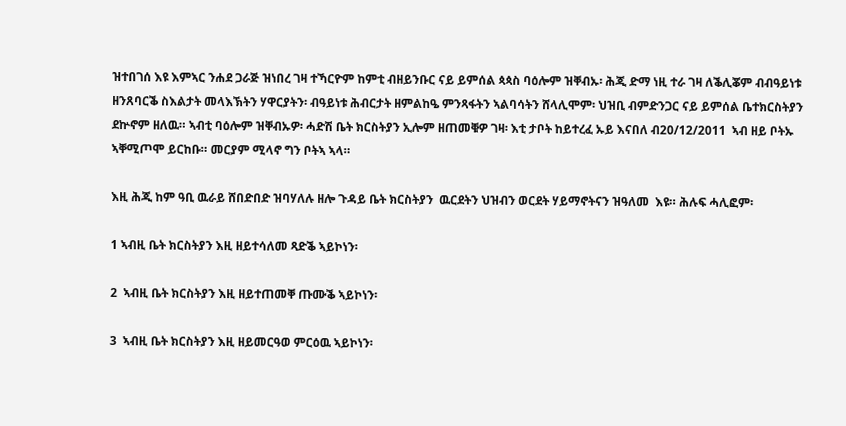ዝተበገሰ እዩ እምኣር ንሐደ ጋራጅ ዝነበረ ገዛ ተኻርዮም ከምቲ ብዘይንቡር ናይ ይምሰል ጳጳስ ባዕሎም ዝቐብኡ፡ ሕጂ ድማ ነዚ ተራ ገዛ ለቕሊቖም ብብዓይነቱ ዘንጸባርቕ ስእልታት መላእኽትን ሃዋርያትን፡ ብዓይነቱ ሕብርታት ዘምልከዔ ምንጻፋትን ኣልባሳትን ሸላሊሞም፡ ህዝቢ ብምድንጋር ናይ ይምሰል ቤተክርስትያን ደኵኖም ዘለዉ። ኣብቲ ባዕሎም ዝቐብኡዎ፡ ሓድሽ ቤት ክርስትያን ኢሎም ዘጠመቑዎ ገዛ፡ እቲ ታቦት ከይተረፈ ኡይ እናበለ ብ20/12/2011  ኣብ ዘይ ቦትኡ ኣቐሚጦሞ ይርከቡ። መርያም ሚላኖ ግን ቦትኣ ኣላ።

እዚ ሕጂ ከም ዓቢ ዉራይ ሸበድበድ ዝባሃለሉ ዘሎ ጉዳይ ቤት ክርስትያን  ዉርደትን ህዝብን ወርደት ሃይማኖትናን ዝዓለመ  እዩ። ሕሉፍ ሓሊፎም፡

1 ኣብዚ ቤት ክርስትያን እዚ ዘይተሳለመ ጻድቕ ኣይኮነን፡

2  ኣብዚ ቤት ክርስትያን እዚ ዘይተጠመቐ ጡሙቕ ኣይኮነን፡

3  ኣብዚ ቤት ክርስትያን እዚ ዘይመርዓወ ምርዕዉ ኣይኮነን፡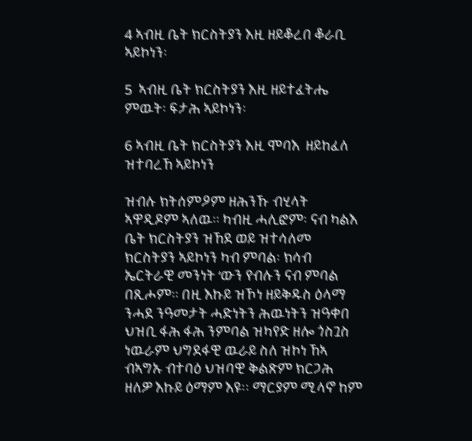4 ኣብዚ ቤት ክርስትያን እዚ ዘይቆረበ ቆራቢ ኣይኮነን፡

5  ኣብዚ ቤት ክርስትያን እዚ ዘይተፈትሔ ምዉት፡ ፍታሕ ኣይኮነን፡

6 ኣብዚ ቤት ክርስትያን እዚ ሞባእ  ዘይከፈለ ዝተባረኸ ኣይኮነን

ዝብሉ ክትሰምዖም ዘሕንኹ ብሂላት ኣዋዲዶም ኣለዉ። ካብዚ ሓሊፎም፡ ናብ ካልእ ቤት ክርስትያን ዝኸደ ወይ ዝተሳለመ ክርስትያን ኣይኮነን ካብ ምባል፡ ክሳብ ኤርትራዊ መንነት ‘ውን የብሉን ናብ ምባል በጺሖም። በዚ እኩይ ዝኾነ ዘይቅዱስ ዕላማ ንሓደ ንዓመታት ሓድነትን ሕዉነትን ዝዓቀበ ህዝቢ ፋሕ ፋሕ ንምባል ዝካየድ ዘሎ ጎስጓስ ነዉራም ህግደፋዊ ዉራይ ስለ ዝኮነ ኸኣ ብኣግኡ ብተባዕ ህዝባዊ ቅልጽም ክርጋሕ ዘለዎ እኩይ ዕማም እዩ፡፡ ማርያም ሚላኖ ከም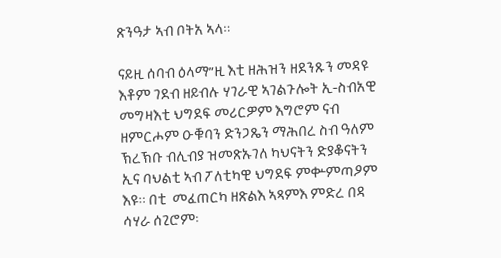ጽንዓታ ኣብ ቦትአ ኣላ።

ናይዚ ሰባብ ዕላማ”ዚ እቲ ዘሕዝን ዘደንጹን መዳዩ እቶም ገደብ ዘይብሉ ሃገራዊ ኣገልጉሎት ኢ-ስብአዊ መግዛእቲ ህግደፍ መሪርዎም እግሮም ናብ ዘምርሖም ዑቑባን ድንጋጼን ማሕበረ ስብ ዓለም ኽረኽቡ ብሊብያ ዝመጽኡገለ ካህናትን ድያቆናትን ኢና ባህልቲ ኣብ ፖለቲካዊ ህግደፍ ምቍምጣዖም እዩ። በቲ  መፈጠርካ ዘጽልእ ኣጻምእ ምድረ በዳ ሳሃራ ሰጊሮም፡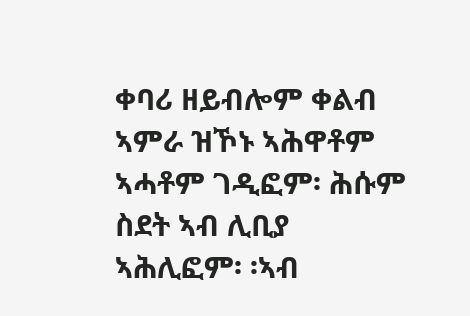ቀባሪ ዘይብሎም ቀልብ ኣምራ ዝኾኑ ኣሕዋቶም ኣሓቶም ገዲፎም፡ ሕሱም ስደት ኣብ ሊቢያ ኣሕሊፎም፡ ፡ኣብ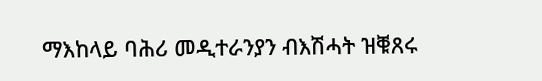ማእከላይ ባሕሪ መዲተራንያን ብእሽሓት ዝቑጸሩ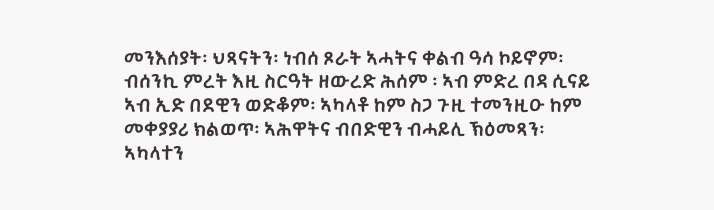መንእሰያት፡ ህጻናትን፡ ነብሰ ጾራት ኣሓትና ቀልብ ዓሳ ኮይኖም፡ ብሰንኪ ምረት እዚ ስርዓት ዘውረድ ሕሰም ፡ ኣብ ምድረ በዳ ሲናይ ኣብ ኢድ በደዊን ወድቆም፡ ኣካላቶ ከም ስጋ ጉዚ ተመንዚዑ ከም መቀያያሪ ክልወጥ፡ ኣሕዋትና ብበድዊን ብሓይሊ ኽዕመጻን፡  ኣካላተን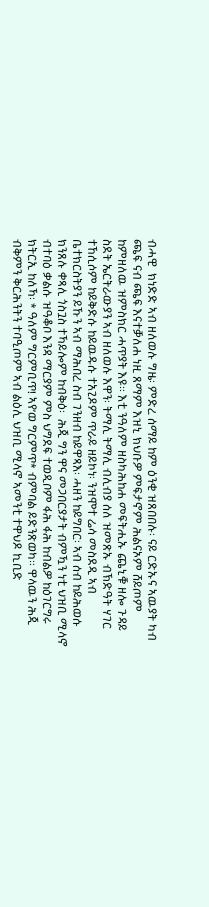ብሓዊ  ክነድድ ኣብ ዘለወሉ ግዜ፡ ምድረ ሰማይ ከም ዕንቂ ዝጸበበሉ፡ ናይ ርድኡና ኣዉያት ካብ ጫፍ ናብ ጫፍ እናተቓለሐ ነዚ ጸማም እዝኒ ክህቡዎ ምፍታኖም ሕልናኦም ሸይጦም ከምዘለዉ ዝምስክር ሓጥያት እዩ። እቲ ንዓለም ዘስካሕከሐ መፍትሒኡ ጨኒቑ ዘሎ ጉዳይ ስደት ኤርትራውያን ኣብ ዘለወሉ እዋን፡ ትማሊ ትማሊ ብሊብያ ሰለ ዝመጽኡ ብኽድዓት ሃገር ተኸሲሶም ከይቅድሱ ከይዉዱሱ ተአጊዶም ጥራይ ዘይኮነ፡ ንዝሞተ ሬሳ መስደዲ ኣብ ቤተክርስትያን ይኹን ኣብ ማሕበረ ስብ ገንዘብ ከይዋጻእ፡ ሓዘን ከይግበር፡ ኣብ ሰብ ከይሕወሱ ክንጸሉ ቀጻሊ ጎስጓስ ተኻይሎም ከብቅዕ፡  ሕጂ ግን ዋና መጋበርያታት ብምዃን ነቲ ህዝቢ ሚላኖ ብተባዕ ቃልሱ ዝዓቆቦ እንዳ ማርያም ምስ ህግደፍ ተወዲቦም ፋሕ ፋሕ ከብልዎ ከዕገርግሩ ክትርኢ ከለኻ፡ * ዓለም ግርምቢጥ! ኣየ’ወ ግርምጥ* ብምባል ይድንጽወካ። ዋላዉን ሕጂ ብቅምን ቅርሕንትን ተባዒጦም ኣብ ልዕሊ ህዝቢ ሚላኖ ኣመንቲ ተዋህዶ ኪቢድ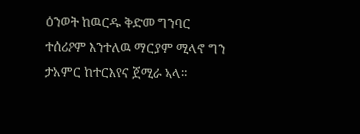ዕንወት ከዉርዱ ቅድመ ግንባር ተሰሪዖም እንተለዉ ማርያም ሚላኖ ግን ታአምር ከተርእየና ጀሚራ ኣላ።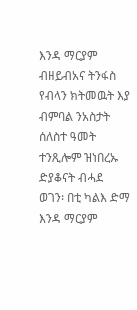እንዳ ማርያም ብዘይብአና ትንፋስ የብላን ክትመዉት እያ ብምባል ንአስታት ሰለስተ ዓመት ተንጺሎም ዝነበረኡ ድያቆናት ብሓደ ወገን፡ በቲ ካልእ ድማ እንዳ ማርያም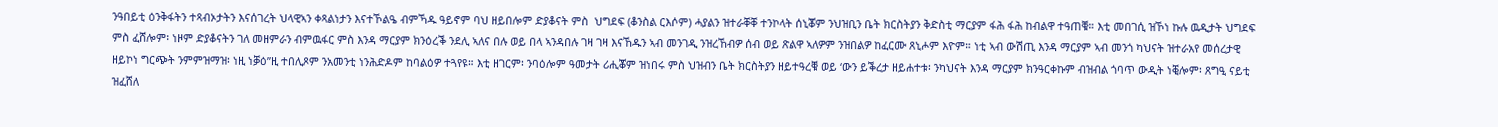ንዓበይቲ ዕንቅፋትን ተጻብኦታትን እናሰገረት ህላዊኣን ቀጻልነታን እናተኾልዔ ብምኻዱ ዓይኖም ባህ ዘይበሎም ድያቆናት ምስ  ህግደፍ (ቆንስል ርእሶም) ሓያልን ዝተራቐቐ ተንኮላት ሰኒቖም ንህዝቢን ቤት ክርስትያን ቅድስቲ ማርያም ፋሕ ፋሕ ከብልዋ ተዓጠቑ። እቲ መበገሲ ዝኾነ ኩሉ ዉዲታት ህግደፍ ምስ ፈሸሎም፡ ነዞም ድያቆናትን ገለ መዘምራን ብምዉፋር ምስ እንዳ ማርያም ክንዕረቕ ንደሊ ኣለና በሉ ወይ በላ ኣንዳበሉ ገዛ ገዛ እናኸዱን ኣብ መንገዲ ንዝረኸብዎ ሰብ ወይ ጽልዋ ኣለዎም ንዝበልዎ ከፈርሙ ጸኒሖም እዮም። ነቲ ኣብ ውሽጢ እንዳ ማርያም ኣብ መንጎ ካህናት ዝተራአየ መሰረታዊ ዘይኮነ ግርጭት ንምምዝማዝ፡ ነዚ ነቓዕ”ዚ ተበሊጾም ንአመንቲ ነንሕድዶም ከባልዕዎ ተጓየዩ። እቲ ዘገርም፡ ንባዕሎም ዓመታት ሪሒቖም ዝነበሩ ምስ ህዝብን ቤት ክርስትያን ዘይተዓረቑ ወይ ‘ውን ይቕረታ ዘይሐተቱ፡ ንካህናት እንዳ ማርያም ክንዓርቀኩም ብዝብል ጎባጥ ውዲት ነቒሎም፡ ጸግዒ ናይቲ ዝፈሸለ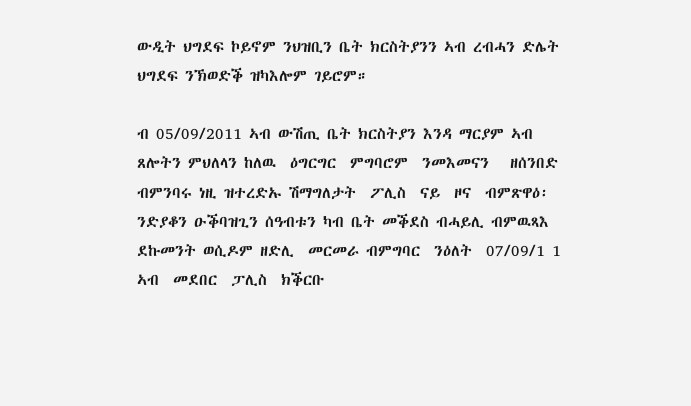ውዲት ህግደፍ ኮይኖም ንህዝቢን ቤት ክርስትያንን ኣብ ረብሓን ድሌት ህግደፍ ንኽወድቕ ዝካእሎም ገይሮም።

ብ 05/09/2011 ኣብ ውሽጢ ቤት ክርስትያን እንዳ ማርያም ኣብ ጸሎትን ምህለላን ከለዉ  ዕግርግር  ምግባሮም  ንመእመናን   ዘሰንበድ  ብምንባሩ ነዚ ዝተረድኡ ሽማግለታት  ፖሊስ  ናይ  ዞና  ብምጽዋዕ፡   ንድያቆን ዑቕባዝጊን ሰዓብቱን ካብ ቤት መቕደስ ብሓይሊ ብምዉጻእ  ደኩመንት ወሲዶም ዘድሊ  መርመራ ብምግባር  ንዕለት  07/09/1 1  ኣብ  መደበር  ፓሊስ  ክቕርቡ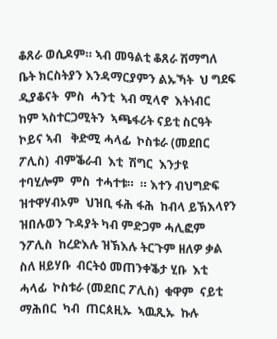ቆጸራ ወሲዶም። ኣብ መዓልቲ ቆጸራ ሽማግለ ቤት ክርስትያን እንዳማርያምን ልኡኻት  ህ ግደፍ  ዲያቆናት  ምስ  ሓንቲ  ኣብ ሚላኖ  እትነብር  ከም ኣስተርጋሚትን  ኣጫፋሪት ናይቲ ስርዓት ኮይና ኣብ   ቅድሚ ሓላፊ  ኮስቱራ (መደበር ፖሊስ)  ብምቕራብ  እቲ  ሽግር  እንታዩ  ተባሂሎም  ምስ  ተሓተቱ።  ። እተን ብህግድፍ ዝተዋሃብኦም  ህዝቢ ፋሕ ፋሕ  ከብላ ይኽእላየን ዝበሉወን ጉዳያት ካብ ምድጋም ሓሊፎም ንፖሊስ  ከረድእሉ ዝኽእሉ ትርጉም ዘለዎ ቃል  ስለ ዘይሃቡ  ብርትዕ መጠንቀቕታ ሂቡ  እቲ  ሓላፊ  ኮስቱራ (መደበር ፖሊስ)  ቁዋም  ናይቲ  ማሕበር  ካብ  ጠርጰዚኡ  ኣዉጺኡ  ኩሉ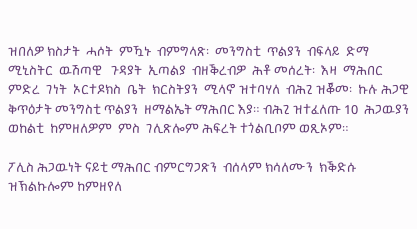ዝበለዎ ክስታት  ሓሶት  ምዃኑ  ብምግላጽ፡  መንግስቲ  ጥልያን  ብፍላይ  ድማ  ሚኒስትር  ዉሽጣዊ   ጉዳያት  ኢጣልያ  ብዘቕረብዎ  ሕቶ መሰረት፡  እዛ  ማሕበር  ምድረ  ገነት  ኦርተዶክስ  ቤት  ክርስትያን  ሚላኖ ዝተባሃለ  ብሕጊ ዝቖመ፡  ኩሉ ሕጋዊ ቅጥዕታት መንግስቲ ጥልያን  ዘማልኤት ማሕበር እያ። ብሕጊ ዝተፈለጡ 10  ሕጋዉያን ወከልቲ  ከምዘለዎም  ምስ  ገሊጽሎም ሕፍረት ተጎልቢቦም ወጺኦም።

ፖሊስ ሕጋዉነት ናይቲ ማሕበር ብምርግጋጽን  ብሰላም ክሳለሙን  ክቕድሱ ዝኽልኩሎም ከምዘየለ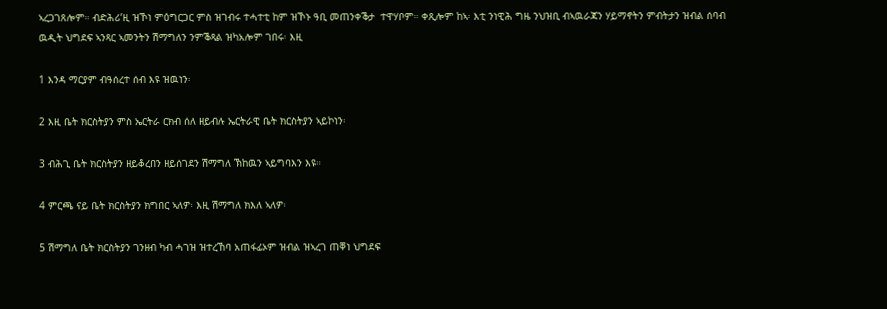ኣረጋገጸሎም። ብድሕሪ’ዚ ዝኾነ ምዕግርጋር ምስ ዝገብሩ ተሓተቲ ከም ዝኾኑ ዓቢ መጠንቀቕታ  ተዋሃቦም። ቀጺሎም ከኣ፡ እቲ ንነዊሕ ግዜ ንህዝቢ ብኣዉራጃን ሃይማኖትን ምብትታን ዝብል ሰባብ ዉዲት ህግደፍ ኣንጻር ኣመንትን ሽማግለን ንምቕጻል ዝካአሎም ገበሩ፡ እዚ

1 እንዳ ማርያም ብዓሰረተ ሰብ እዩ ዝዉነን፡

2 እዚ ቤት ክርስትያን ምስ ኤርትራ ርክብ ሰለ ዘይብሉ ኤርትራዊ ቤት ክርስትያን ኣይኮነን፡

3 ብሕጊ ቤት ክርስትያን ዘይቆረበን ዘይሰገደን ሽማግለ ኽከዉን ኣይግባእን እዩ።

4 ምርጫ ናይ ቤት ክርስትያን ክግበር ኣለዎ፡ እዚ ሽማግለ ክእለ ኣለዎ፡

5 ሽማግለ ቤት ክርስትያን ገንዘብ ካብ ሓገዝ ዝተረኸባ አጠፋፊኦም ዝብል ዝኣረገ ጠቐነ ህግደፍ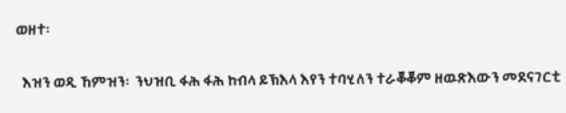ወዘተ፡

  እዝን ወዲ ኸምዝን፡  ንህዝቢ ፋሕ ፋሕ ከብላ ይኽእላ እየን ተባሂለን ተራቖቖም ዘዉጽእውን መደናገርቲ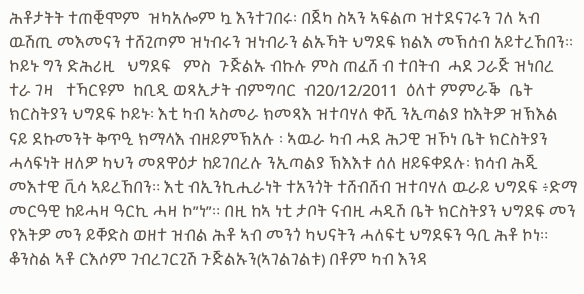ሕቶታትት ተጠቒሞም  ዝካአሎም ኳ እንተገበሩ፡ በጀካ ስኣን ኣፍልጦ ዝተደናገሩን ገለ ኣብ ዉሽጢ መእመናን ተሸጊጦም ዝነብሩን ዝነብራን ልኡኻት ህግደፍ ክልእ መኽሰብ አይተረኸበን፡፡ ኮይኑ ግን ድሕሪዚ   ህግደፍ   ምስ  ጉጅልኡ ብኩሉ ምስ ጠፈሸ ብ ተበትብ  ሓደ ጋራጅ ዝነበረ ተራ ገዛ   ተኻርዩም  ከቢዲ ወጻኢታት ብምግባር  ብ20/12/2011  ዕለተ ምምራቕ  ቤት ክርስትያን ህግደፍ ኮይኑ፡ እቲ ካብ ኣስመራ ክመጻእ ዝተባሃለ ቀሺ ንኢጣልያ ከእትዎ ዝኽእል ናይ ደኩመንት ቅጥዒ ክማላእ ብዘይምኽአሉ ፡ ኣዉራ ካብ ሓደ ሕጋዊ ዝኾነ ቤት ክርስትያን ሓላፍነት ዘለዎ ካህን መጸዋዕታ ከይገበረሉ ንኢጣልያ ኽእእቱ ሰለ ዘይፍቀደሉ፡ ክሳብ ሕጂ መእተዊ ቪሳ ኣይረኸበን። እቲ ብኢንኪሒራነት ተአንጎት ተሸብሸብ ዝተባሃለ ዉራይ ህግደፍ ፥ድማ መርዓዊ ከይሓዛ ዓርኪ ሓዛ ኮ”ነ”። በዚ ከኣ ነቲ ታቦት ናብዚ ሓዲሽ ቤት ክርስትያን ህግደፍ መን የእትዎ መን ይቐድስ ወዘተ ዝብል ሕቶ ኣብ መንጎ ካህናትን ሓለፍቲ ህግደፍን ዓቢ ሕቶ ኮነ። ቆንስል ኣቶ ርእሶም ገብረገርጊሽ ጉጅልኡን(ኣገልገልቱ) በቶም ካብ እንዳ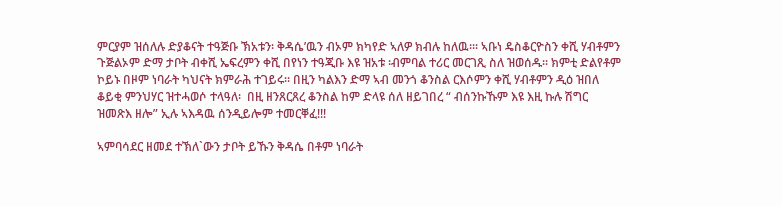ምርያም ዝሰለሉ ድያቆናት ተዓጅቡ ኽአቱን፡ ቅዳሴ’ዉን ብኦም ክካየድ ኣለዎ ክብሉ ከለዉ።፡ ኣቡነ ዴስቆርዮስን ቀሺ ሃብቶምን ጉጅልኦም ድማ ታቦት ብቀሺ ኤፍረምን ቀሺ በየነን ተዓጂቡ እዩ ዝአቱ ፡ብምባል ተሪር መርገጺ ስለ ዝወሰዱ፡፡ ክምቲ ድልየቶም ኮይኑ በዞም ነባራት ካህናት ክምራሕ ተገይሩ። በዚን ካልእን ድማ ኣብ መንጎ ቆንስል ርእሶምን ቀሺ ሃብቶምን ዲዕ ዝበለ ቆይቂ ምንህሃር ዝተሓወሶ ተላዓለ፡  በዚ ዘንጸርጸረ ቆንስል ከም ድላዩ ሰለ ዘይገበረ “ ብሰንኩኹም እዩ እዚ ኩሉ ሽግር ዝመጽእ ዘሎ” ኢሉ ኣእዳዉ ሰንዲይሎም ተመርቐፈ!!!

ኣምባሳደር ዘመደ ተኽለ`ውን ታቦት ይኹን ቅዳሴ በቶም ነባራት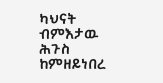ካህናት ብምእታዉ ሕጉስ ከምዘይነበረ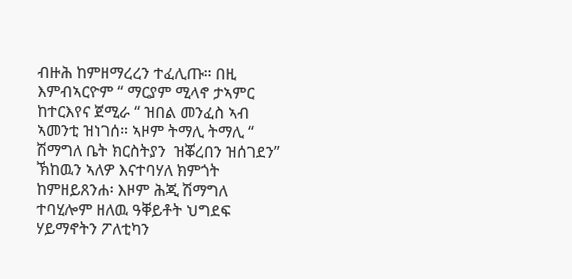ብዙሕ ከምዘማረረን ተፈሊጡ። በዚ እምብኣርዮም “ ማርያም ሚላኖ ታኣምር ከተርእየና ጀሚራ “ ዝበል መንፈስ ኣብ ኣመንቲ ዝነገሰ። ኣዞም ትማሊ ትማሊ “ ሽማግለ ቤት ክርስትያን  ዝቖረበን ዝሰገደን”  ኽከዉን ኣለዎ እናተባሃለ ክምጎት ከምዘይጸንሐ፡ እዞም ሕጂ ሽማግለ  ተባሂሎም ዘለዉ ዓቐይቶት ህግደፍ ሃይማኖትን ፖለቲካን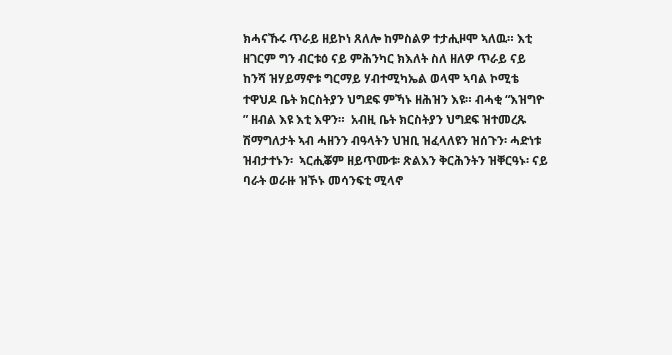ክሓናኹሩ ጥራይ ዘይኮነ ጸለሎ ከምስልዎ ተታሒዞሞ ኣለዉ። እቲ ዘገርም ግን ብርቱዕ ናይ ምሕንካር ክእለት ስለ ዘለዎ ጥራይ ናይ ከንሻ ዝሃይማኖቱ ግርማይ ሃብተሚካኤል ወላሞ ኣባል ኮሚቴ ተዋህዶ ቤት ክርስትያን ህግደፍ ምኻኑ ዘሕዝን እዩ። ብሓቂ “እዝግዮ ” ዘብል እዩ እቲ እዋን።  አብዚ ቤት ክርስትያን ህግደፍ ዝተመረጹ ሽማግለታት ኣብ ሓዘንን ብዓላትን ህዝቢ ዝፈላለዩን ዝሰጉን፡ ሓድነቱ ዝብታተኑን፡  ኣርሒቖም ዘይጥሙቱ፡ ጽልእን ቅርሕንትን ዝቐርዓኑ፡ ናይ ባራት ወራዙ ዝኾኑ መሳንፍቲ ሚላኖ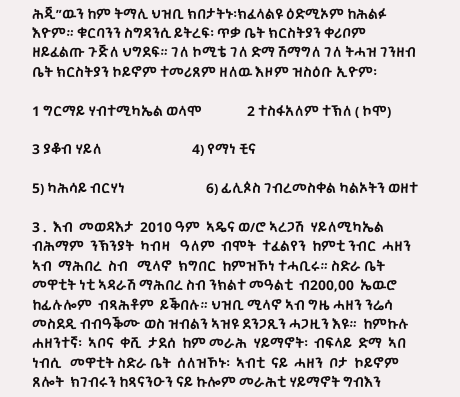ሕጂ”ዉን ከም ትማሊ ህዝቢ ክበታትኑ፡ክፈላልዩ ዕድሚኦም ከሕልፉ እዮም። ቁርባንን ስግዳንሲ ይትረፍ፡ ጥቃ ቤት ክርስትያን ቀሪቦም ዘይፈልጡ ጉጅለ ህግደፍ። ገለ ኮሚቴ ገለ ድማ ሽማግለ ገለ ትሓዝ ገንዘብ ቤት ክርስትያን ኮይኖም ተመሪጸም ዘለዉ እዞም ዝስዕቡ ኢዮም፡

1 ግርማይ ሃብተሚካኤል ወላሞ               2 ተስፋአለም ተኽለ ( ኮሞ)

3 ያቆብ ሃይለ                              4) የማነ ቺና

5) ካሕሳይ ብርሃነ                           6) ፊሊጶስ ገብረመስቀል ካልኦትን ወዘተ

3 .  እብ  መወዳእታ  2010 ዓም  ኣዴና ወ/ሮ ኣረጋሽ  ሃይለሚካኤል   ብሕማም  ንኽንያት  ካብዛ   ዓለም  ብሞት  ተፈልየን  ከምቲ ንብር  ሓዘን  ኣብ  ማሕበረ  ስብ   ሚላኖ  ክግበር  ከምዝኾነ ተሓቢሩ። ስድራ ቤት መዋቲት ነቲ ኣዳራሽ ማሕበረ ስብ ንክልተ መዓልቲ  ብ200,00  ኤዉሮ   ከፊሉሎም  ብጻሕቶም  ይቕበሉ። ህዝቢ ሚላኖ ኣብ ግዜ ሓዘን ንሬሳ መስደዲ ብብዓቕሙ ወስ ዝብልን ኣዝዩ ደንጋጺን ሓጋዚን እዩ።  ከምኩሉ   ሐዘንተኛ፡  ኣቦና  ቀሺ  ታደሰ  ከም መራሕ  ሃይማኖት፡  ብፍላይ  ድማ  ኣበ  ነብሲ   መዋቲት ስድራ ቤት  ሰለዝኾኑ፡  ኣብቲ  ናይ  ሓዘን  ቦታ  ኮይኖም ጸሎት  ክገብሩን ከጻናንዑን ናይ ኩሎም መራሕቲ ሃይማኖት ግብእን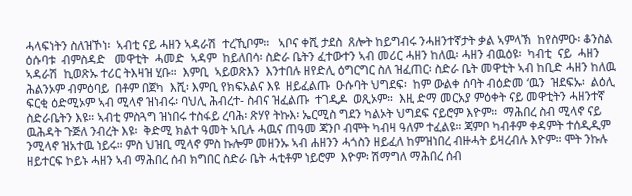ሓላፍነትን ስለዝኾነ፡  ኣብቲ ናይ ሓዘን ኣዳራሽ  ተረኺቦም።   ኣቦና ቀሺ ታደስ  ጸሎት ከይግብሩ ንሓዘንተኛታት ቃል ኣምላኽ  ከየስምዑ፡ ቆንስል  ዕሱባቱ  ብምስዳድ   መዋቲት  ሓመድ  ኣዳም  ከይለበሳ፡ ስድራ ቤትን ፈተውተን ኣብ መሪር ሓዘን ከለዉ፡ ሓዘን ብዉዕዩ፡  ካብቲ  ናይ  ሓዘን  ኣዳራሽ  ኪወጽኡ ተሪር ትእዛዝ ሂቡ።  እምቢ  ኣይወጽእን  እንተበሉ ዘየድሊ ዕግርግር ስለ ዝፈጠር፡ ስድራ ቤት መዋቲት ኣብ ከቢድ ሓዘን ከለዉ ሕልንኦም ብምዕባይ  በቶም በጀካ  እሺ፡ እምቢ የክፍአልና እዩ  ዘይፈልጡ  ዑሱባት ህግደፍ፡  ከም ውልቀ ሰባት ብዕድመ ‘ዉን  ዝደፍኡ፡  ልዕሊ ፍርቂ ዕድሚኦም ኣብ ሚላኖ ዝነብሩ፡ ባህሊ ሕብረተ- ስብና ዝፈልጡ  ተገዲዶ  ወጺኦም።  እዚ ድማ መርአያ ምዕቀት ናይ መዋቲትን ሓዘንተኛ ስድራቤትን እዩ። ኣብቲ ምስጓግ ዝነበሩ ተስፋይ ረባሕ፡ ጽሃየ ትኩእ፡ ኤርሚስ ግደን ካልኦት ህግደፍ ናይሮም እዮም።  ማሕበረ ስብ ሚላኖ ናይ ዉሕዳት ጉጅለ ንብረት እዩ፡  ቅድሚ ክልተ ዓመት ኣቢሉ ሓዉና ጠዓመ ጃንቦ ብሞት ካብዛ ዓለም ተፈልዩ። ጃምቦ ካብቶም ቀዳምት ተሰዲዲም ንሚላኖ ዝአተዉ ነይሩ። ምስ ህዝቢ ሚላኖ ምስ ኩሎም መዘንኡ ኣብ ሐዘንን ሓጎስን ዘይፈለ ከምዝነበረ ብዙሓት ይዛረብሉ እዮም። ሞት ንኩሉ ዘይተርፍ ኮይኑ ሓዘን ኣብ ማሕበረ ሰብ ክግበር ስድራ ቤት ሓቲቶም ነይሮም  እዮም፡ ሽማግለ ማሕበረ ሰብ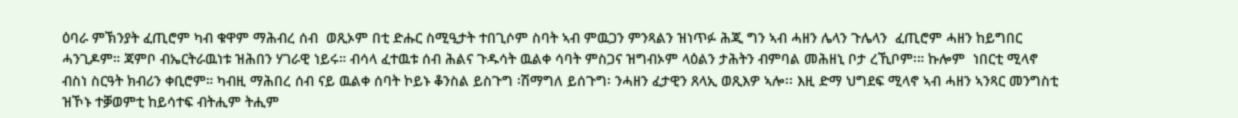ዕባራ ምኽንያት ፈጢሮም ካብ ቁዋም ማሕብረ ሰብ  ወጺኦም በቲ ድሑር ስሚዒታት ተበጊሶም ስባት ኣብ ምዉጋን ምንጻልን ዝነጥፉ ሕጂ ግን ኣብ ሓዘን ሌላን ጉሌላን  ፈጢሮም ሓዘን ከይግበር ሓንጊዶም። ጃምቦ ብኤርትራዉነቱ ዝሕበን ሃገራዊ ነይሩ። ብሳላ ፈተዉቱ ሰብ ሕልና ጉዱሳት ዉልቀ ሳባት ምስጋና ዝግብኦም ላዕልን ታሕትን ብምባል መሕዘኒ ቦታ ረኺቦም፡። ኩሎም  ነበርቲ ሚላኖ ብስነ ስርዓት ክብሪን ቀቢሮም። ካብዚ ማሕበረ ሰብ ናይ ዉልቀ ሰባት ኮይኑ ቆንስል ይስጉግ ፡ሽማግለ ይሰጉግ፡ ንሓዘን ፈታዊን ጸላኢ ወጺእዎ ኣሎ፡፡ እዚ ድማ ህግደፍ ሚላኖ ኣብ ሓዘን ኣንጻር መንግስቲ ዝኾኑ ተቓወምቲ ከይሳተፍ ብትሒም ትሒም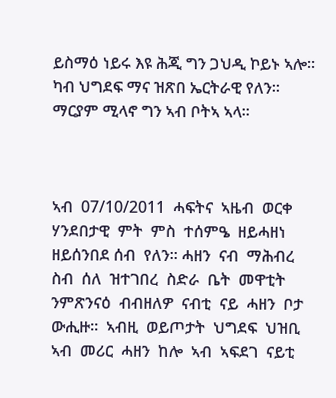ይስማዕ ነይሩ እዩ ሕጂ ግን ጋህዲ ኮይኑ ኣሎ። ካብ ህግደፍ ማና ዝጽበ ኤርትራዊ የለን። ማርያም ሚላኖ ግን ኣብ ቦትኣ ኣላ።



ኣብ  07/10/2011  ሓፍትና  ኣዜብ  ወርቀ  ሃንደበታዊ  ምት  ምስ  ተሰምዔ  ዘይሓዘነ  ዘይሰንበደ ሰብ  የለን። ሓዘን  ናብ  ማሕብረ  ስብ  ሰለ  ዝተገበረ  ስድራ  ቤት  መዋቲት  ንምጽንናዕ  ብብዘለዎ  ናብቲ  ናይ  ሓዘን  ቦታ  ውሒዙ።  ኣብዚ  ወይጦታት  ህግደፍ  ህዝቢ  ኣብ  መሪር  ሓዘን  ከሎ  ኣብ  ኣፍደገ  ናይቲ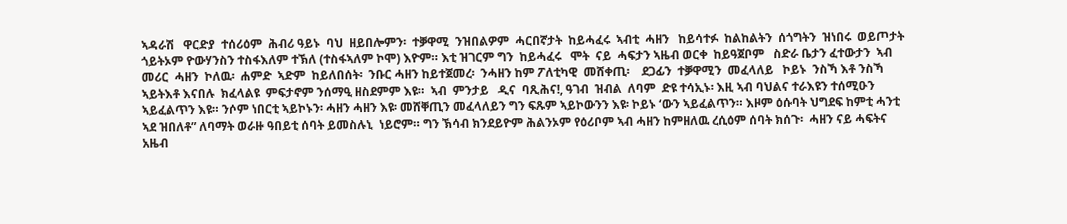ኣዳራሽ   ዋርድያ  ተሰሪዕም  ሕብሪ ዓይኑ  ባህ  ዘይበሎምን፡  ተቓዋሚ  ንዝበልዎም  ሓርበኛታት  ከይሓፈሩ  ኣብቲ  ሓዘን   ከይሳተፉ  ከልከልትን  ሰጎግትን  ዝነበሩ  ወይጦታት ጎይትኦም ዮውሃንስን ተስፋእለም ተኽለ (ተስፋኣለም ኮሞ) እዮም። እቲ ዝገርም ግን  ከይሓፈሩ   ሞት  ናይ  ሓፍታን ኣዜብ ወርቀ  ከይዓጀቦም   ስድራ ቤታን ፈተውታን  ኣብ  መሪር  ሓዘን  ኮለዉ፡  ሐምድ  ኣድም  ከይለበሰት፡  ንቡር ሓዘን ከይተጀመረ፡  ንሓዘን ከም ፖለቲካዊ  መሸቀጢ፡    ደጋፊን  ተቓዋሚን  መፈላለይ   ኮይኑ  ንስኻ እቶ ንስኻ ኣይትእቶ እናበሉ  ክፈላልዩ  ምፍታኖም ንሰማዒ ዘስደምም እዩ።  ኣብ  ምንታይ   ዲና  ባጺሕና!, ዓገብ  ዝብል  ለባም  ድዩ ተሳኢኑ፡ እዚ ኣብ ባህልና ተራእዩን ተሰሚዑን ኣይፈልጥን እዩ። ንሶም ነበርቲ ኣይኮኑን፡ ሓዘን ሓዘን እዩ፡ መሸቐጢን መፈላለይን ግን ፍጹም ኣይኮውንን እዩ፡ ኮይኑ ‘ውን ኣይፈልጥን። እዞም ዕሱባት ህግደፍ ከምቲ ሓንቲ ኣደ ዝበለቶ” ለባማት ወራዙ ዓበይቲ ሰባት ይመስሉኒ  ነይሮም። ግን ኽሳብ ክንደይዮም ሕልንኦም የዕሪቦም ኣብ ሓዘን ከምዘለዉ ረሲዕም ሰባት ክሰጉ፡  ሓዘን ናይ ሓፍትና አዜብ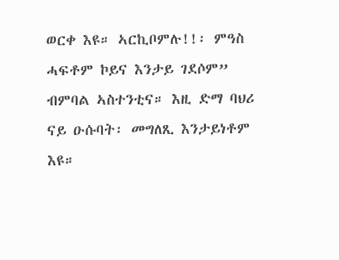ወርቀ እዩ። ኣርኪቦምሉ!!፡ ምዓስ ሓፍቶም ኮይና እንታይ ገደሶም” ብምባል ኣስተንቲና። እዚ ድማ ባህሪ ናይ ዑሱባት፡ መግለጺ እንታይነቶም እዩ።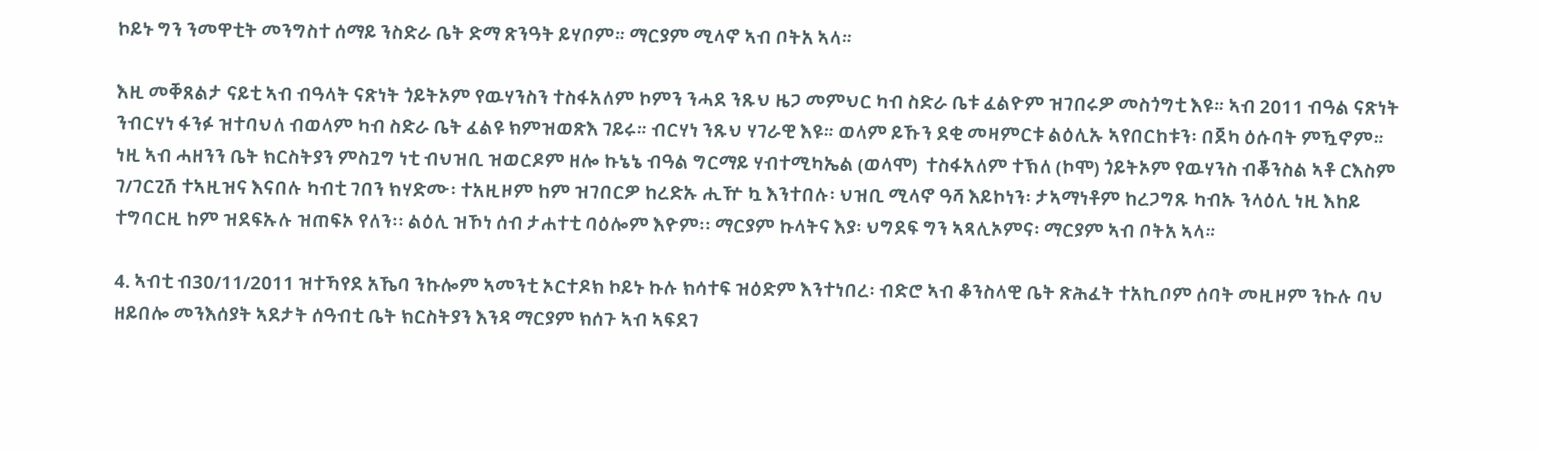ኮይኑ ግን ንመዋቲት መንግስተ ሰማይ ንስድራ ቤት ድማ ጽንዓት ይሃቦም። ማርያም ሚላኖ ኣብ ቦትአ ኣላ።

እዚ መቐጸልታ ናይቲ ኣብ ብዓላት ናጽነት ጎይትኦም የዉሃንስን ተስፋአለም ኮምን ንሓደ ንጹህ ዜጋ መምህር ካብ ስድራ ቤቱ ፈልዮም ዝገበሩዎ መስጎግቲ እዩ። ኣብ 2011 ብዓል ናጽነት ንብርሃነ ፋንፉ ዝተባህለ ብወላም ካብ ስድራ ቤት ፈልዩ ክምዝወጽእ ገይሩ። ብርሃነ ንጹህ ሃገራዊ እዩ። ወላም ይኹን ደቂ መዛምርቱ ልዕሊኡ ኣየበርከቱን፡ በጀካ ዕሱባት ምዃኖም። ነዚ ኣብ ሓዘንን ቤት ክርስትያን ምስጓግ ነቲ ብህዝቢ ዝወርዶም ዘሎ ኩኔኔ ብዓል ግርማይ ሃብተሚካኤል (ወላሞ)  ተስፋአለም ተኽለ (ኮሞ) ጎይትኦም የዉሃንስ ብቖንስል ኣቶ ርእስም ገ/ገርጊሽ ተኣዚዝና እናበሉ ካብቲ ገበን ክሃድሙ፡ ተአዚዞም ከም ዝገበርዎ ከረድኡ ሒዅ ኳ እንተበሉ፡ ህዝቢ ሚላኖ ዓሻ እይኮነን፡ ታኣማነቶም ከረጋግጹ ካብኡ ንላዕሊ ነዚ እከይ ተግባርዚ ከም ዝደፍኡሉ ዝጠፍኦ የለን፡፡ ልዕሊ ዝኾነ ሰብ ታሐተቲ ባዕሎም እዮም፡፡ ማርያም ኩላትና እያ፡ ህግደፍ ግን ኣጻሊኦምና፡ ማርያም ኣብ ቦትአ ኣላ።

4. ኣብቲ ብ30/11/2011 ዝተኻየደ አኼባ ንኩሎም ኣመንቲ ኦርተዶክ ኮይኑ ኩሉ ክሳተፍ ዝዕድም እንተነበረ፡ ብድሮ ኣብ ቆንስላዊ ቤት ጽሕፈት ተአኪቦም ሰባት መዚዞም ንኩሉ ባህ ዘይበሎ መንእሰያት ኣደታት ሰዓብቲ ቤት ክርስትያን እንዳ ማርያም ክሰጉ ኣብ ኣፍደገ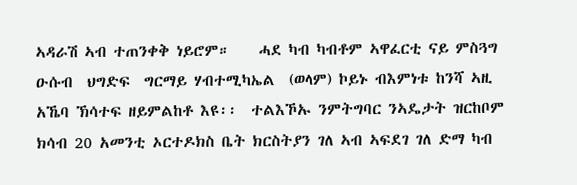ኣዳራሽ ኣብ ተጠንቀቅ ነይሮም።    ሓደ ካብ ካብቶም ኣዋፈርቲ ናይ ምስጓግ ዑሱብ  ህግድፍ  ግርማይ ሃብተሚካኤል  (ወላም) ኮይኑ ብእምነቱ ከንሻ ኣዚ አኼባ ኽሳተፍ ዘይምልከቶ እዩ፡፡  ተልእኾኡ ንምትግባር ንኣዴታት ዝርከቦም  ክሳብ 20 አመንቲ ኦርተዶክስ ቤት ክርስትያን ገለ ኣብ ኣፍደገ ገለ ድማ ካብ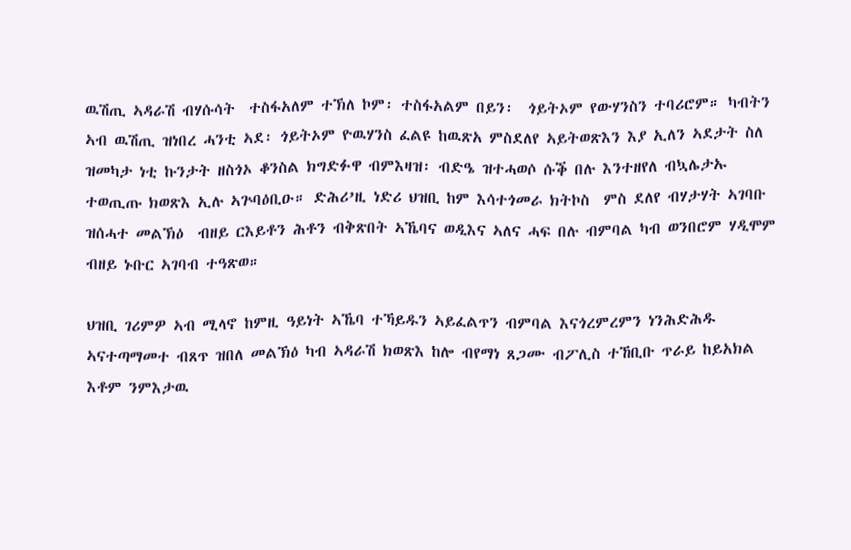ዉሽጢ ኣዳራሽ ብሃሱሳት  ተስፋአለም ተኽለ ኮም፡ ተስፋአልም በይን፡  ጎይትኦም የውሃንስን ተባሪሮም። ካብትን ኣብ ዉሽጢ ዝነበረ ሓንቲ ኣደ፡ ጎይትኦም ዮዉሃንስ ፈልዩ ከዉጽአ ምስደለየ ኣይትወጽእን እያ ኢለን ኣደታት ስለ ዝመካታ ነቲ ኩንታት ዘስጎኦ ቆንስል ክግድፉዋ ብምእዛዝ፡ ብድዔ ዝተሓወሶ ሱቕ በሉ እንተዘየለ ብኳሌታኡ ተወጢጡ ክወጽእ ኢሉ ኣጕባዕቢዑ። ድሕሪ’ዚ ነድሪ ህዝቢ ከም እሳተጎመራ ክትኮስ  ምስ ደለየ ብሃታሃት ኣገባቡ ዝሰሓተ መልኽዕ  ብዘይ ርእይቶን ሕቶን ብቅጽበት ኣኼባና ወዲእና ኣለና ሓፍ በሉ ብምባል ካብ ወንበሮም ሃዲሞም ብዘይ ኑቡር ኣገባብ ተዓጽወ።

ህዝቢ ገሪምዎ ኣብ ሚላኖ ከምዚ ዓይነት ኣኼባ ተኻይዱን ኣይፈልጥን ብምባል እናጎረምረምን ነንሕድሕዱ ኣናተጣማመተ ብጸጥ ዝበለ መልኽዕ ካብ ኣዳራሽ ክወጽእ ከሎ ብየማነ ጸጋሙ ብፖሊስ ተኸቢቡ ጥራይ ከይአክል እቶም ንምእታዉ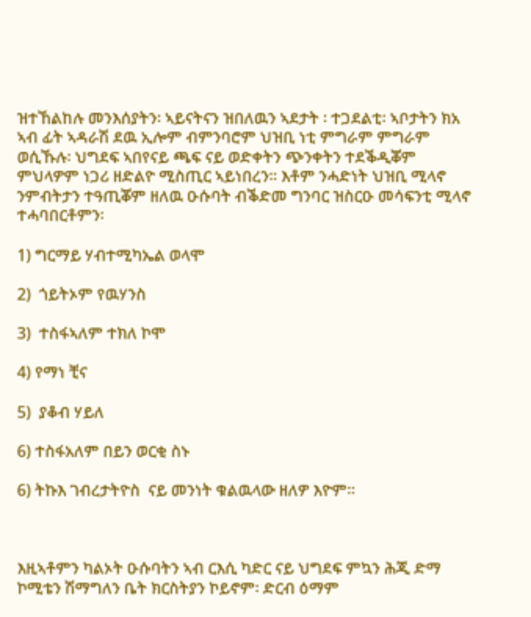ዝተኸልከሉ መንእሰያትን፡ ኣይናትናን ዝበለዉን ኣደታት ፡ ተጋደልቲ፡ ኣቦታትን ክአ ኣብ ፊት ኣዳራሽ ደዉ ኢሎም ብምንባሮም ህዝቢ ነቲ ምግራም ምግራም ወሲኹሉ፡ ህግደፍ ኣበየናይ ጫፍ ናይ ወድቀትን ጭንቀትን ተደቕዲቖም ምህላዎም ነጋሪ ዘድልዮ ሚስጢር ኣይነበረን። እቶም ንሓድነት ህዝቢ ሚላኖ ንምብትታን ተዓጢቖም ዘለዉ ዑሱባት ብቕድመ ግንባር ዝስርዑ መሳፍንቲ ሚላኖ ተሓባበርቶምን፡

1) ግርማይ ሃብተሚካኤል ወላሞ

2)  ጎይትኦም የዉሃንስ

3)  ተስፋኣለም ተክለ ኮሞ

4) የማነ ቺና

5)  ያቆብ ሃይለ

6) ተስፋአለም በይን ወርቂ ስኑ

6) ትኩእ ገብረታትዮስ  ናይ መንነት ቁልዉላው ዘለዎ እዮም።



እዚኣቶምን ካልኦት ዑሱባትን ኣብ ርእሲ ካድር ናይ ህግደፍ ምኳን ሕጂ ድማ ኮሚቴን ሽማግለን ቤት ክርስትያን ኮይኖም፡ ድርብ ዕማም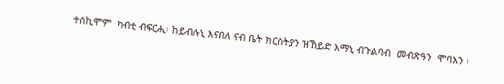ተሰኪሞም  ካብቲ ብፍርሒ፡ ከይብሉኒ እናበለ ናብ ቤት ክርስትያን ዝኸይድ እማኒ ብጉልባብ  መብጽዓን  ሞባእን ፡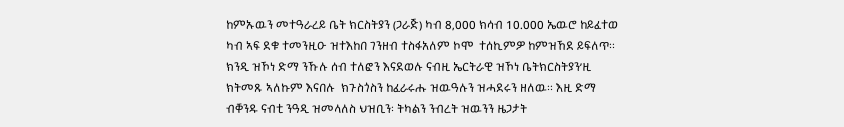ከምኡዉን መተዓራረይ ቤት ክርስትያን (ጋራጅ) ካብ 8,000 ክሳብ 10.000 ኤዉሮ ከይፈተወ ካብ ኣፍ ደቁ ተመንዚዑ ዝተእከበ ገንዘብ ተስፋአለም ኮሞ  ተሰኪምዎ ከምዝኸደ ይፍለጥ። ክንዲ ዝኾነ ድማ ንኹሉ ሰብ ተለፎን እናደወሉ ናብዚ ኤርትራዊ ዝኾነ ቤትክርስትያን’ዚ ክትመጹ ኣለኩም እናበሉ  ክጉስጎስን ከፈራሩሑ ዝዉዓሉን ዝሓደሩን ዘለዉ። እዚ ድማ ብቐንዱ ናብቲ ንዓዲ ዝመላለስ ህዝቢን፡ ትካልን ንብረት ዝዉንን ዜጋታት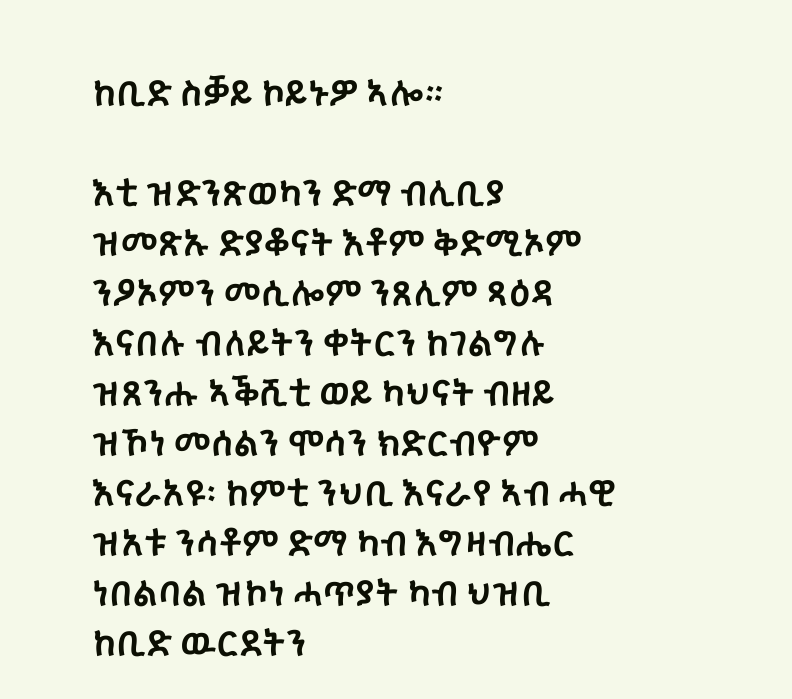ከቢድ ስቓይ ኮይኑዎ ኣሎ።

እቲ ዝድንጽወካን ድማ ብሊቢያ ዝመጽኡ ድያቆናት እቶም ቅድሚኦም ንዖኦምን መሲሎም ንጸሊም ጻዕዳ እናበሉ ብለይትን ቀትርን ከገልግሉ ዝጸንሑ ኣቕሺቲ ወይ ካህናት ብዘይ ዝኾነ መሰልን ሞሳን ክድርብዮም እናራአዩ፡ ከምቲ ንህቢ እናራየ ኣብ ሓዊ ዝአቱ ንሳቶም ድማ ካብ እግዛብሔር ነበልባል ዝኮነ ሓጥያት ካብ ህዝቢ ከቢድ ዉርደትን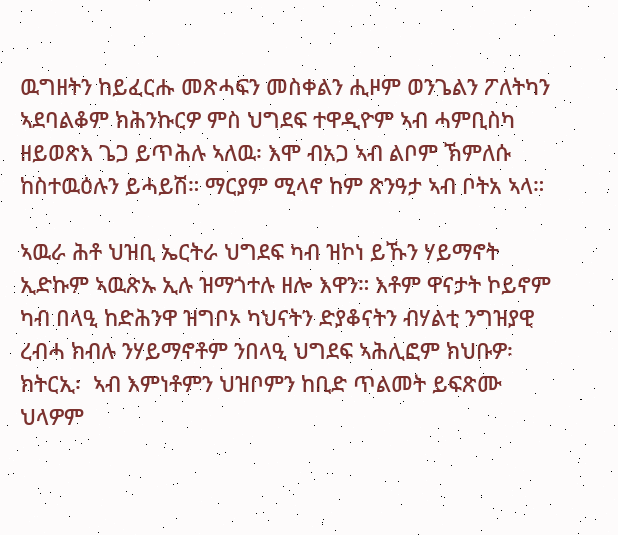ዉግዘትን ከይፈርሑ መጽሓፍን መስቀልን ሒዞም ወንጌልን ፖለትካን ኣደባልቆም ክሕንኩርዎ ምስ ህግደፍ ተዋዲዮም ኣብ ሓምቢስካ ዘይወጽእ ጌጋ ይጥሕሉ ኣለዉ፡ እሞ ብአጋ ኣብ ልቦም ኽምለሱ ከስተዉዕሉን ይሓይሽ። ማርያም ሚላኖ ከም ጽንዓታ ኣብ ቦትአ ኣላ።

ኣዉራ ሕቶ ህዝቢ ኤርትራ ህግደፍ ካብ ዝኮነ ይኹን ሃይማኖት ኢድኩም ኣዉጽኡ ኢሉ ዝማጎተሉ ዘሎ እዋን። እቶም ዋናታት ኮይኖም ካብ በላዒ ከድሕንዋ ዝግቦኦ ካህናትን ድያቆናትን ብሃልቲ ንግዝያዊ ረብሓ ክብሉ ንሃይማኖቶም ንበላዒ ህግደፍ ኣሕሊፎም ክህቡዎ፡ ክትርኢ፡  ኣብ እምነቶምን ህዝቦምን ከቢድ ጥልመት ይፍጽሙ ህላዎም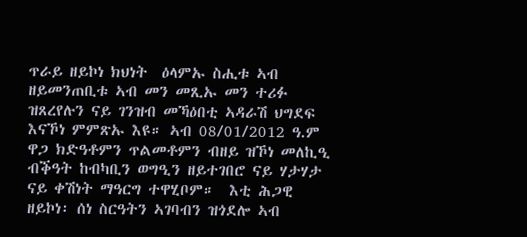ጥራይ ዘይኮነ ክህነት  ዕላምኡ ስሒቱ ኣብ ዘይመንጠቢቱ ኣብ መን መጺኡ መን ተሪፉ ዝጸረየሉን ናይ ገንዝብ መኻዕበቲ ኣዳራሽ ህግደፍ እናኾነ ምምጽኡ እዩ። ኣብ 08/01/2012 ዓ.ም ዋጋ ክድዓቶምን ጥልመቶምን ብዘይ ዝኾነ መለኪዒ ብቕዓት ከብካቢን ወግዒን ዘይተገበሮ ናይ ሃታሃታ  ናይ ቀሽነት ማዓርግ ተዋሂቦም።  እቲ ሕጋዊ ዘይኮነ፡ ሰነ ስርዓትን ኣገባብን ዝጎደሎ ኣብ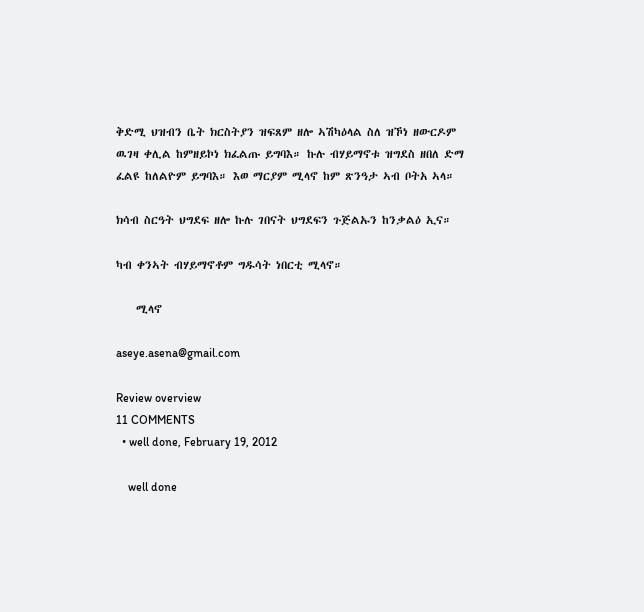ቅድሚ ህዝብን ቤት ክርስትያን ዝፍጸም ዘሎ ኣሽካዕላል ስለ ዝኾነ ዘውርዶም ዉገዛ ቀሊል ከምዘይኮነ ክፈልጡ ይግባእ። ኩሉ ብሃይማኖቱ ዝግደስ ዘበለ ድማ ፈልዩ ከለልዮም ይግባእ። እወ ማርያም ሚላኖ ከም ጽንዓታ ኣብ ቦትአ ኣላ።

ክሳብ ስርዓት ህግደፍ ዘሎ ኩሉ ገበናት ህግደፍን ጉጅልኡን ከንቃልዕ ኢና።

ካብ ቀንኣት ብሃይማኖቶም ግዱሳት ነበርቲ ሚላኖ።

    ሚላኖ

aseye.asena@gmail.com

Review overview
11 COMMENTS
  • well done, February 19, 2012

    well done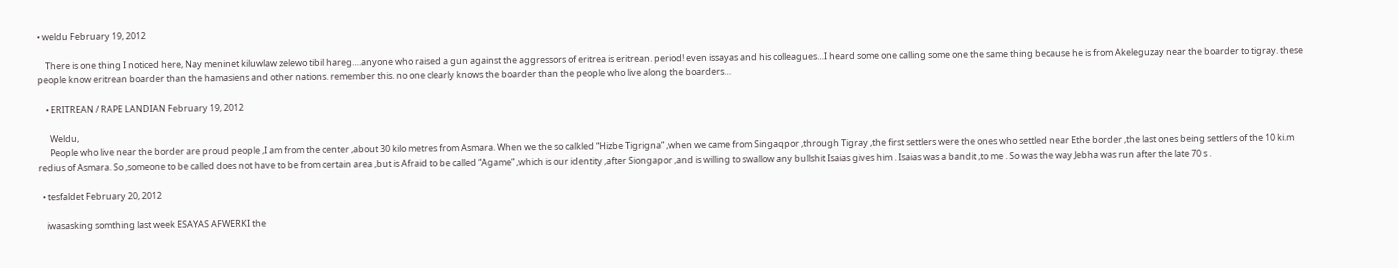• weldu February 19, 2012

    There is one thing I noticed here, Nay meninet kiluwlaw zelewo tibil hareg….anyone who raised a gun against the aggressors of eritrea is eritrean. period! even issayas and his colleagues…I heard some one calling some one the same thing because he is from Akeleguzay near the boarder to tigray. these people know eritrean boarder than the hamasiens and other nations. remember this. no one clearly knows the boarder than the people who live along the boarders…

    • ERITREAN / RAPE LANDIAN February 19, 2012

      Weldu,
      People who live near the border are proud people ,I am from the center ,about 30 kilo metres from Asmara. When we the so calkled “Hizbe Tigrigna” ,when we came from Singaqpor ,through Tigray ,the first settlers were the ones who settled near Ethe border ,the last ones being settlers of the 10 ki.m redius of Asmara. So ,someone to be called does not have to be from certain area ,but is Afraid to be called “Agame” ,which is our identity ,after Siongapor ,and is willing to swallow any bullshit Isaias gives him . Isaias was a bandit ,to me . So was the way Jebha was run after the late 70 s .

  • tesfaldet February 20, 2012

    iwasasking somthing last week ESAYAS AFWERKI the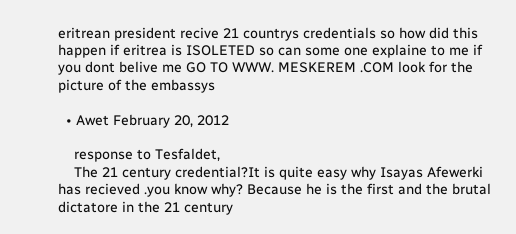eritrean president recive 21 countrys credentials so how did this happen if eritrea is ISOLETED so can some one explaine to me if you dont belive me GO TO WWW. MESKEREM .COM look for the picture of the embassys

  • Awet February 20, 2012

    response to Tesfaldet,
    The 21 century credential?It is quite easy why Isayas Afewerki has recieved .you know why? Because he is the first and the brutal dictatore in the 21 century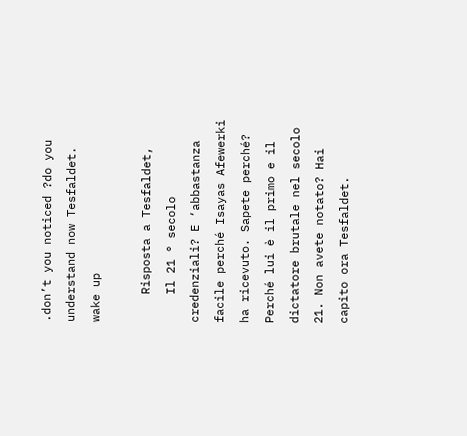.don’t you noticed ?do you understand now Tesfaldet. wake up

    Risposta a Tesfaldet,
    Il 21 ° secolo credenziali? E ‘abbastanza facile perché Isayas Afewerki ha ricevuto. Sapete perché? Perché lui è il primo e il dictatore brutale nel secolo 21. Non avete notato? Hai capito ora Tesfaldet.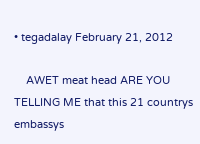• tegadalay February 21, 2012

    AWET meat head ARE YOU TELLING ME that this 21 countrys embassys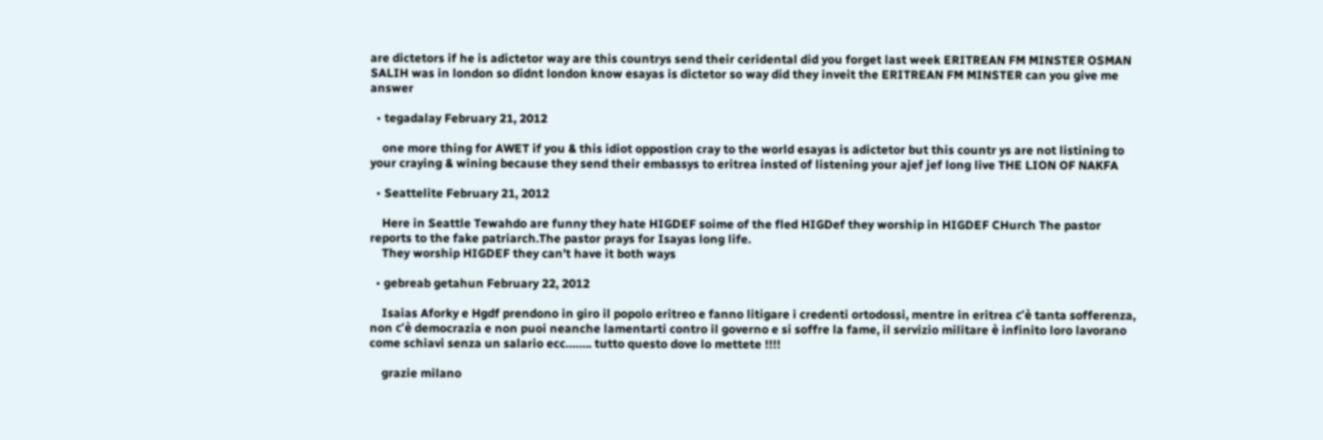are dictetors if he is adictetor way are this countrys send their ceridental did you forget last week ERITREAN FM MINSTER OSMAN SALIH was in london so didnt london know esayas is dictetor so way did they inveit the ERITREAN FM MINSTER can you give me answer

  • tegadalay February 21, 2012

    one more thing for AWET if you & this idiot oppostion cray to the world esayas is adictetor but this countr ys are not listining to your craying & wining because they send their embassys to eritrea insted of listening your ajef jef long live THE LION OF NAKFA

  • Seattelite February 21, 2012

    Here in Seattle Tewahdo are funny they hate HIGDEF soime of the fled HIGDef they worship in HIGDEF CHurch The pastor reports to the fake patriarch.The pastor prays for Isayas long life.
    They worship HIGDEF they can’t have it both ways

  • gebreab getahun February 22, 2012

    Isaias Aforky e Hgdf prendono in giro il popolo eritreo e fanno litigare i credenti ortodossi, mentre in eritrea c’è tanta sofferenza, non c’è democrazia e non puoi neanche lamentarti contro il governo e si soffre la fame, il servizio militare è infinito loro lavorano come schiavi senza un salario ecc…….. tutto questo dove lo mettete !!!!

    grazie milano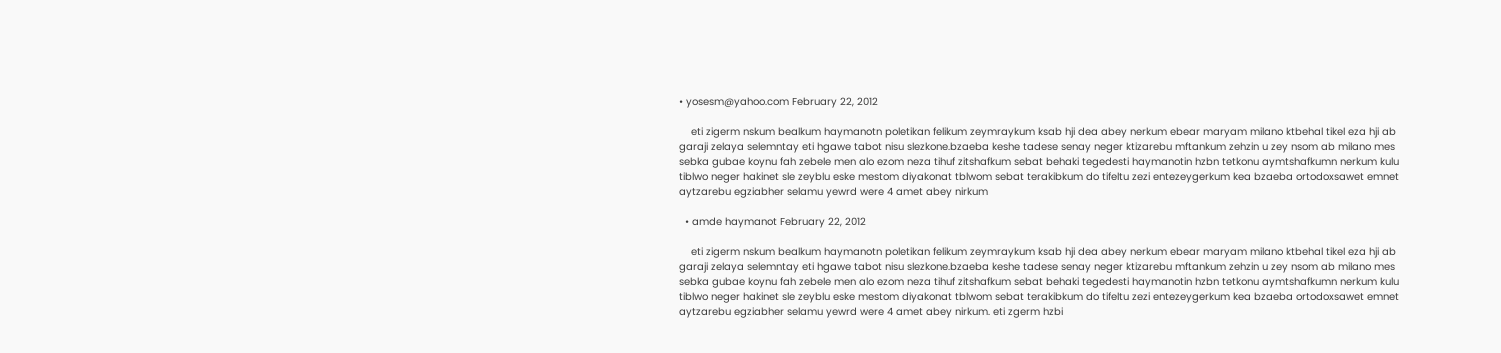• yosesm@yahoo.com February 22, 2012

    eti zigerm nskum bealkum haymanotn poletikan felikum zeymraykum ksab hji dea abey nerkum ebear maryam milano ktbehal tikel eza hji ab garaji zelaya selemntay eti hgawe tabot nisu slezkone.bzaeba keshe tadese senay neger ktizarebu mftankum zehzin u zey nsom ab milano mes sebka gubae koynu fah zebele men alo ezom neza tihuf zitshafkum sebat behaki tegedesti haymanotin hzbn tetkonu aymtshafkumn nerkum kulu tiblwo neger hakinet sle zeyblu eske mestom diyakonat tblwom sebat terakibkum do tifeltu zezi entezeygerkum kea bzaeba ortodoxsawet emnet aytzarebu egziabher selamu yewrd were 4 amet abey nirkum

  • amde haymanot February 22, 2012

    eti zigerm nskum bealkum haymanotn poletikan felikum zeymraykum ksab hji dea abey nerkum ebear maryam milano ktbehal tikel eza hji ab garaji zelaya selemntay eti hgawe tabot nisu slezkone.bzaeba keshe tadese senay neger ktizarebu mftankum zehzin u zey nsom ab milano mes sebka gubae koynu fah zebele men alo ezom neza tihuf zitshafkum sebat behaki tegedesti haymanotin hzbn tetkonu aymtshafkumn nerkum kulu tiblwo neger hakinet sle zeyblu eske mestom diyakonat tblwom sebat terakibkum do tifeltu zezi entezeygerkum kea bzaeba ortodoxsawet emnet aytzarebu egziabher selamu yewrd were 4 amet abey nirkum. eti zgerm hzbi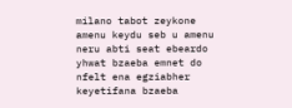milano tabot zeykone amenu keydu seb u amenu neru abti seat ebeardo yhwat bzaeba emnet do nfelt ena egziabher keyetifana bzaeba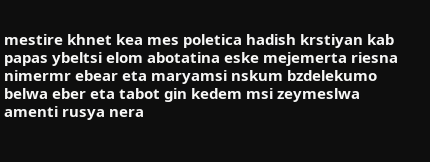mestire khnet kea mes poletica hadish krstiyan kab papas ybeltsi elom abotatina eske mejemerta riesna nimermr ebear eta maryamsi nskum bzdelekumo belwa eber eta tabot gin kedem msi zeymeslwa amenti rusya nera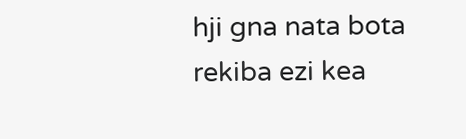hji gna nata bota rekiba ezi kea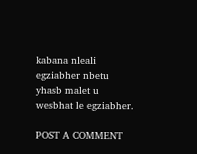kabana nleali egziabher nbetu yhasb malet u wesbhat le egziabher.

POST A COMMENT